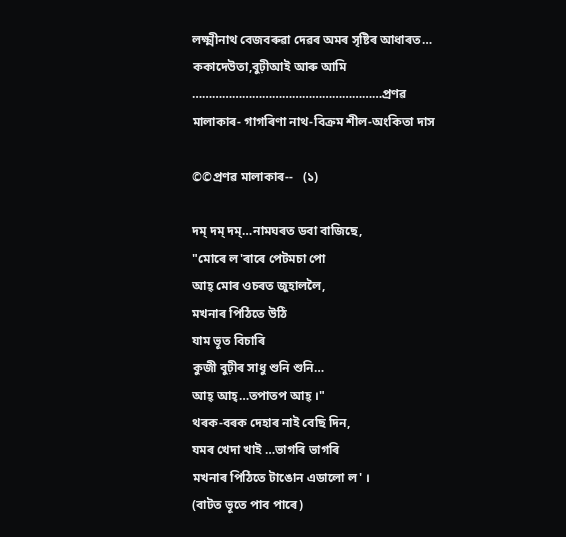লক্ষ্মীনাথ বেজবৰুৱা দেৱৰ অমৰ সৃষ্টিৰ আধাৰত… ককাদেউতা,বুঢ়ীআই আৰু আমি …………………………………………………প্ৰণৱ মালাকাৰ- গাগৰিণা নাথ-বিক্ৰম শীল-অংকিতা দাস

©©প্ৰণৱ মালাকাৰ--   (১)

দম্ দম্ দম্…নামঘৰত ডবা বাজিছে,
"মোৰে ল'ৰাৰে পেটমচা পো
আহ্ মোৰ ওচৰত জুহাললৈ,
মখনাৰ পিঠিতে উঠি
যাম ভূত বিচাৰি
কুজী বুঢ়ীৰ সাধু শুনি শুনি…
আহ্ আহ্…তপাতপ আহ্ ।"
থৰক-বৰক দেহাৰ নাই বেছি দিন,
যমৰ খেদা খাই …ভাগৰি ভাগৰি
মখনাৰ পিঠিতে টাঙোন এডালো ল' ।
(বাটত ভূতে পাব পাৰে)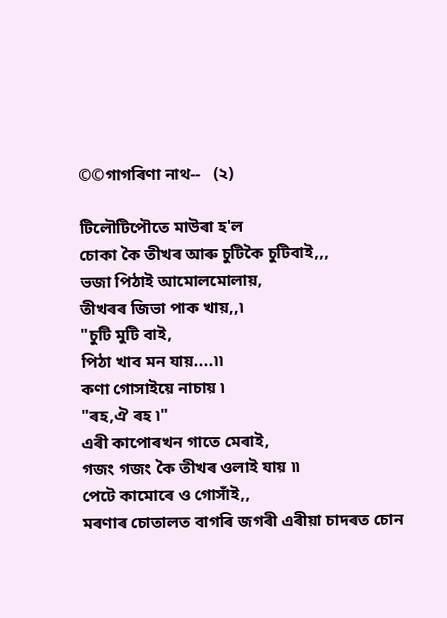©©গাগৰিণা নাথ--   (২)

টিলৌটিপৌতে মাউৰা হ'ল
চোকা কৈ তীখৰ আৰু চুটিকৈ চুটিবাই,,,
ভজা পিঠাই আমোলমোলায়,
তীখৰৰ জিভা পাক খায়,,৷
"চুটি মুটি বাই,
পিঠা খাব মন যায়....৷৷
কণা গোসাইয়ে নাচায় ৷
"ৰহ,ঐ ৰহ ৷"
এৰী কাপোৰখন গাতে মেৰাই,
গজং গজং কৈ তীখৰ ওলাই যায় ৷৷
পেটে কামোৰে ও গোসাঁই,,
মৰণাৰ চোতালত বাগৰি জগৰী এৰীয়া চাদৰত চোন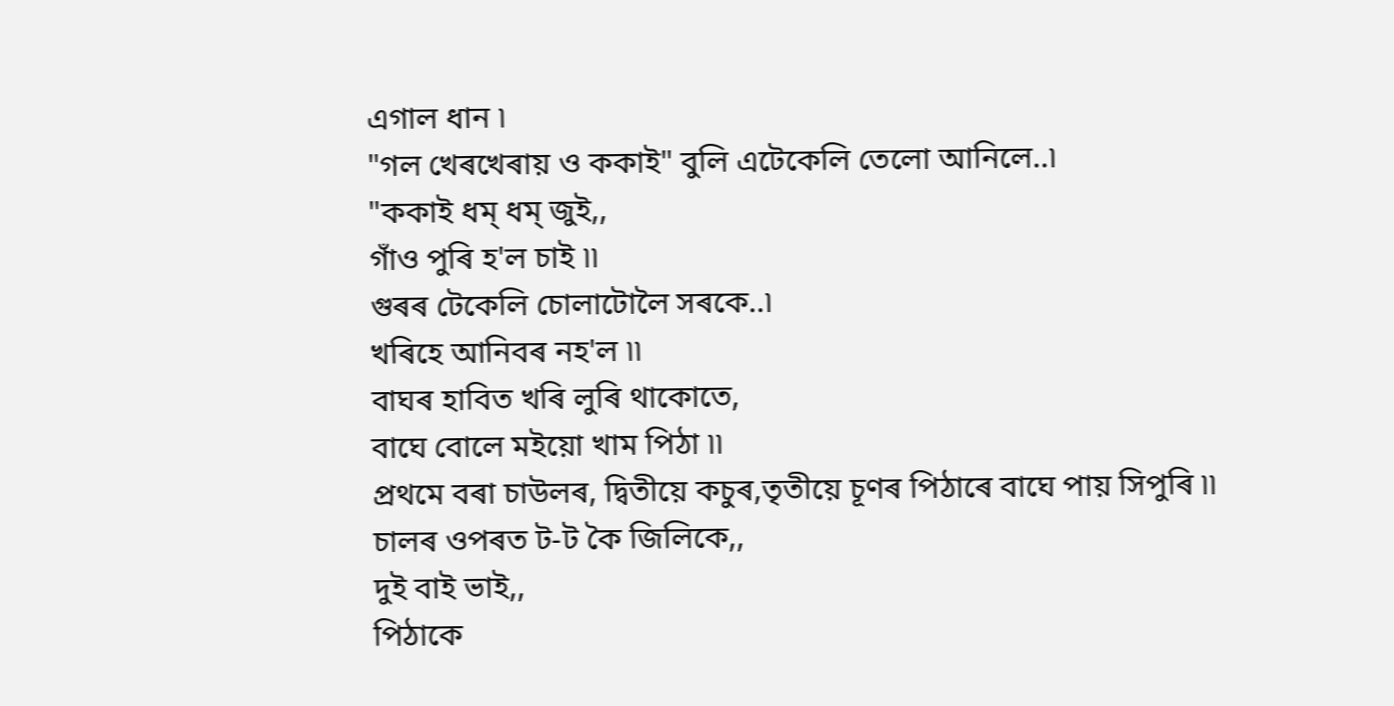এগাল ধান ৷
"গল খেৰখেৰায় ও ককাই" বুলি এটেকেলি তেলো আনিলে..৷
"ককাই ধম্ ধম্ জুই,,
গাঁও পুৰি হ'ল চাই ৷৷
গুৰৰ টেকেলি চোলাটোলৈ সৰকে..৷
খৰিহে আনিবৰ নহ'ল ৷৷
বাঘৰ হাবিত খৰি লুৰি থাকোতে,
বাঘে বোলে মইয়ো খাম পিঠা ৷৷
প্ৰথমে বৰা চাউলৰ, দ্বিতীয়ে কচুৰ,তৃতীয়ে চূণৰ পিঠাৰে বাঘে পায় সিপুৰি ৷৷
চালৰ ওপৰত ট-ট কৈ জিলিকে,,
দুই বাই ভাই,,
পিঠাকে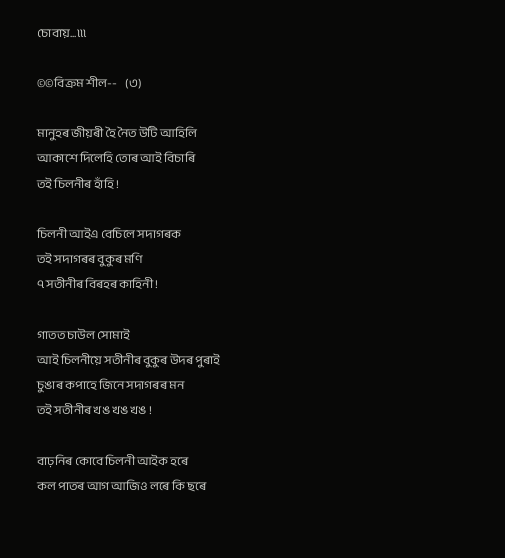চোবায়...৷৷৷

©©বিক্ৰম শীল--    (৩)

মানুহৰ জীয়ৰী হৈ নৈত উটি আহিলি
আকাশে দিলেহি তোৰ আই বিচাৰি
তই চিলনীৰ হাঁহি !

চিলনী আইএ বেচিলে সদাগৰক
তই সদাগৰৰ বুকুৰ মণি
৭ সতীনীৰ বিৰহৰ কাহিনী !

গাতত চাউল সোমাই
আই চিলনীয়ে সতীনীৰ বুকুৰ উদৰ পুৰাই
চুঙাৰ কপাহে জিনে সদাগৰৰ মন
তই সতীনীৰ খঙ খঙ খঙ !

বাঢ়নিৰ কোবে চিলনী আইক হৰে
কল পাতৰ আগ আজিও লৰে কি ছৰে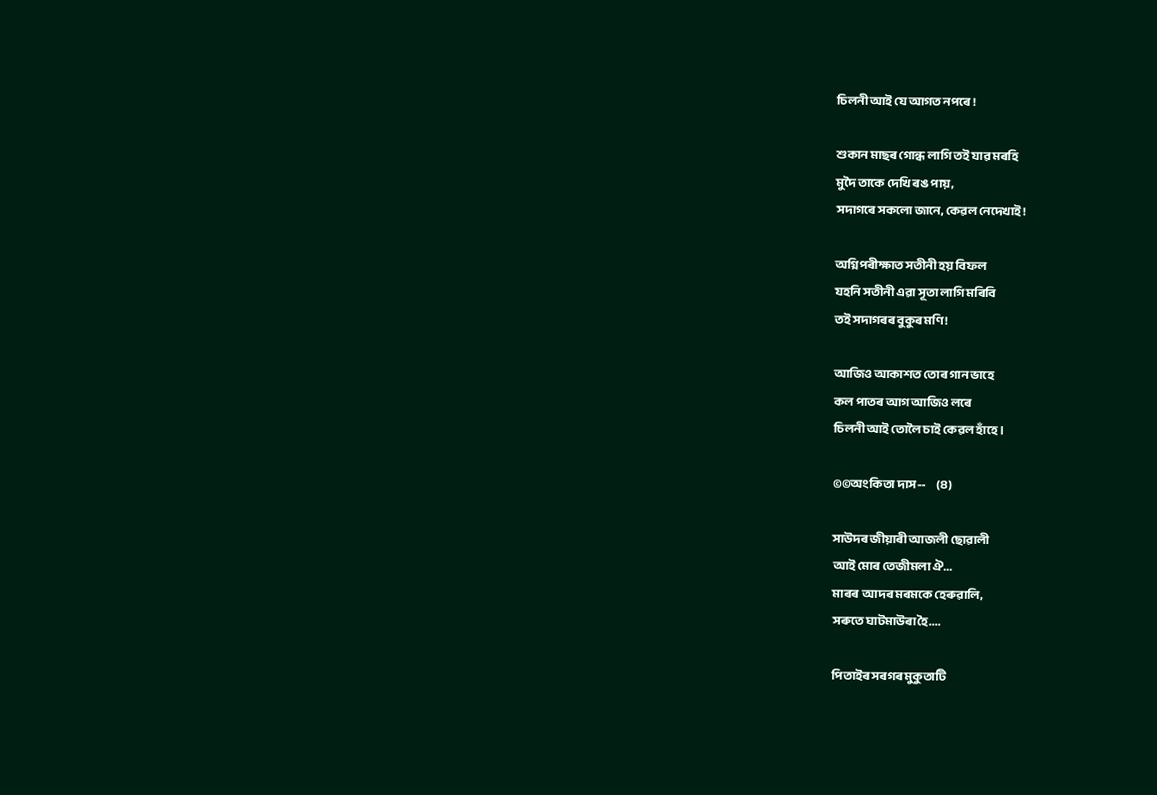চিলনী আই যে আগত নপৰে !

শুকান মাছৰ গোন্ধ লাগি তই যাৱ মৰহি
মুদৈ তাকে দেখি ৰঙ পায়,
সদাগৰে সকলো জানে, কেৱল নেদেখাই !

অগ্নিপৰীক্ষাত সতীনী হয় বিফল
যহনি সতীনী এৱা সূতা লাগি মৰিবি
তই সদাগৰৰ বুকুৰ মণি !

আজিও আকাশত তোৰ গান ভাহে
কল পাতৰ আগ আজিও লৰে
চিলনী আই তোলৈ চাই কেৱল হাঁহে ।

©©অংকিতা দাস--     (৪)

সাউদৰ জীয়াৰী আজলী ছোৱালী
আই মোৰ তেজীমলা ঐ...
মাৰৰ  আদৰ মৰমকে হেৰুৱালি,
সৰুতে ঘাটমাউৰা হৈ....

পিতাইৰ সৰগৰ মুকুতাটি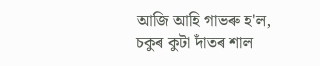আজি আহি গাভৰু হ'ল,
চকুৰ কুটা দাঁতৰ শাল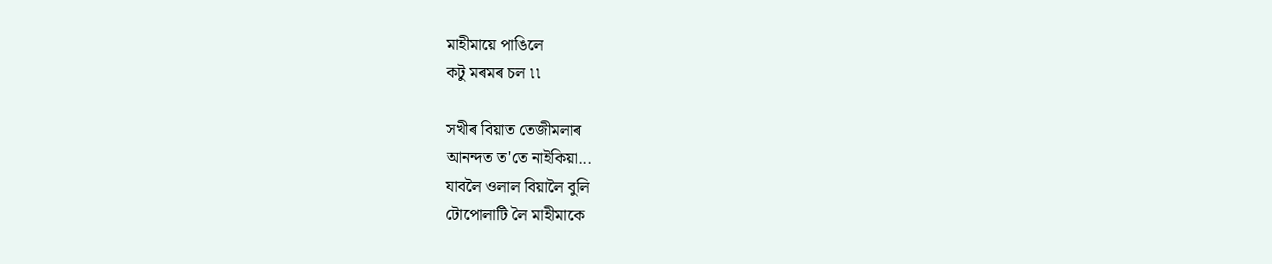মাহীমায়ে পাঙিলে
কটু মৰমৰ চল ৷৷

সখীৰ বিয়াত তেজীমলাৰ
আনন্দত ত'তে নাইকিয়া...
যাবলৈ ওলাল বিয়ালৈ বুলি
টোপোলাটি লৈ মাহীমাকে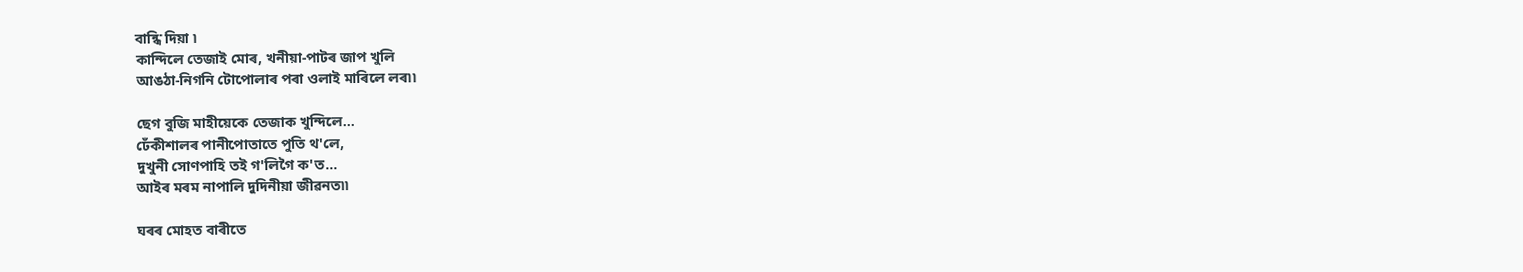বান্ধি দিয়া ৷
কান্দিলে তেজাই মোৰ, খনীয়া-পাটৰ জাপ খুলি
আঙঠা-নিগনি টোপোলাৰ পৰা ওলাই মাৰিলে লৰ৷৷

ছেগ বুজি মাহীয়েকে তেজাক খুন্দিলে...
ঢেঁকীশালৰ পানীপোতাতে পুতি থ'লে,
দুখুনী সোণপাহি তই গ'লিগৈ ক'ত...
আইৰ মৰম নাপালি দুদিনীয়া জীৱনত৷৷

ঘৰৰ মোহত বাৰীতে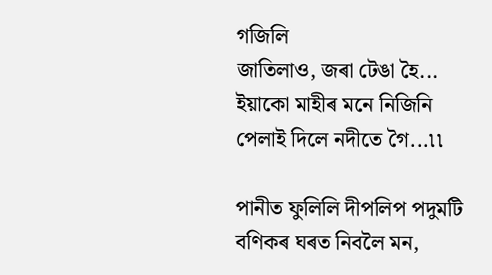গজিলি
জাতিলাও, জৰা টেঙা হৈ...
ইয়াকো মাহীৰ মনে নিজিনি
পেলাই দিলে নদীতে গৈ...৷৷

পানীত ফুলিলি দীপলিপ পদুমটি
বণিকৰ ঘৰত নিবলৈ মন,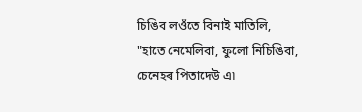চিঙিব লওঁতে বিনাই মাতিলি,
"হাতে নেমেলিবা, ফুলো নিচিঙিবা, চেনেহৰ পিতাদেউ এ৷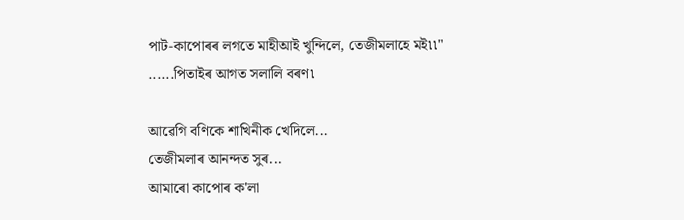পাট-কাপোৰৰ লগতে মাহীআই খুন্দিলে, তেজীমলাহে মই৷৷"
......পিতাইৰ আগত সলালি বৰণ৷

আৱেগি বণিকে শাখিনীক খেদিলে...
তেজীমলাৰ আনন্দত সুৰ...
আমাৰো কাপোৰ ক'লা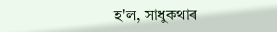হ'ল, সাধুকথাৰ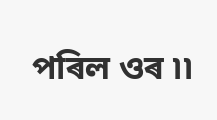পৰিল ওৰ ৷৷